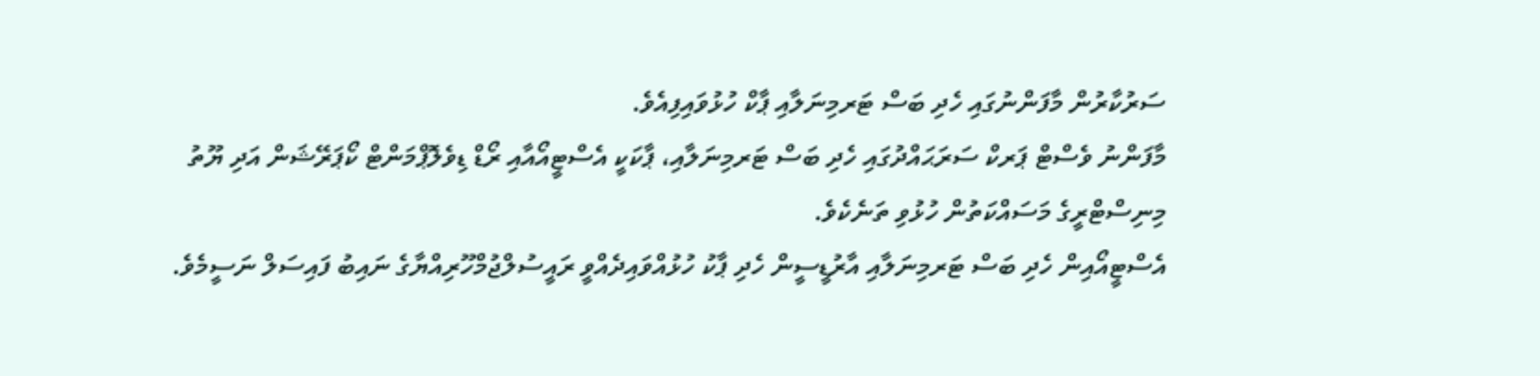ސަރުކާރުން މާފަންނުގައި ހެދި ބަސް ޓަރމިނަލާއި ޕާކް ހުޅުވައިފިއެވެ.
މާފަންނު ވެސްޓް ޕަރކް ސަރަޙައްދުގައި ހެދި ބަސް ޓަރމިނަލާއި، ޕާކަކީ އެސްޓީއޯއާއި ރޯޑް ޑިވެލޮޕްމަންޓް ކޯޕަރޭޝަން އަދި ޔޫތު މިނިސްޓްރީގެ މަސައްކަތުން ހުޅުވި ތަނެކެވެ.
އެސްޓީއޯއިން ހެދި ބަސް ޓަރމިނަލާއި އާރުޑީސީން ހެދި ޕާކު ހުޅުއްވައިދެއްވީ ރައީސުލްޖުމްހޫރިއްޔާގެ ނައިބު ފައިސަލް ނަސީމެވެ.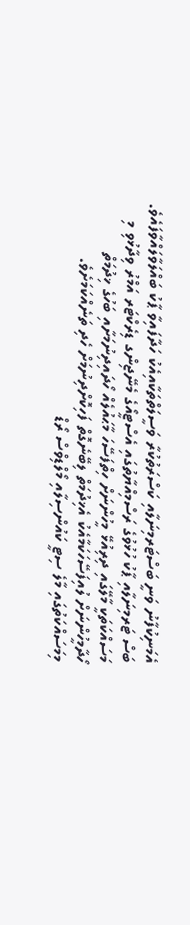އެމަނިކުފާނު ވަނީ ބަސްޓަރމިނަލާއި ކަސްރަތުކުރާ ވަސީލަތްތަކާއިއެކު ހަދާފައިވާ ޕާކު ބައްލަވާލައްވާފައެވެ.
ބަސް ޓަރމިނަލާއި ޕާކު ހުޅުވުގެ ރަސްމިއްޔާތުގައި އެސްޓީއޯގެ މެނޭޖިންގ ޑިރެކްޓަރ އަމްރު ވިދާޅުވި މި މަސައްކަތަކީ މާލޭގައި ދިރިއުޅޭ މީހުންނަށް ހިތްފަސޭހަ މާޙައުލެއް ހޯދައިދިނުމަށާއި ބަހުގެ ޚިދުމަތް ހޯދާމީހުންނަށް ލުއިފަސޭހަކަމާއެކު އެޚިދުމަތް ލިބޭނެގޮތް ފަހިކޮށްދިނުމަށް ހެދި ތަނެއްކަމަށެވެ. މިމަސައްކަތުގައި މާލެ ސިޓީ ކައުންސިލާއި މޯލްޑިވްސް ރޯޑް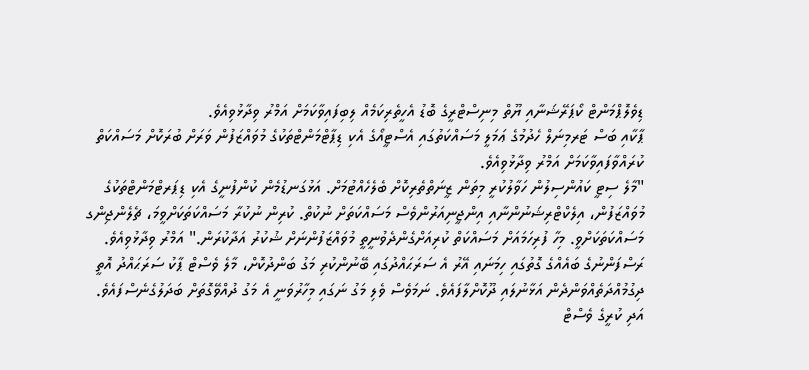ޑިވެލޮޕްމަންޓް ކޯޕަރޭޝަނާއި ޔޫތް މިނިސްޓްރީގެ ބޮޑު އެހީތެރިކަމެއް ލިބިފައިވާކަމަށް އަމްރު ވިދާޅުވިއެވެ.
ޕާކާއި ބަސް ޓަރމިނަލް ހެދުމުގެ ޢަމަލީ މަސައްކަތުގައި އެސްޓީއޯގެ އެކި ޑިޕާޓްމަންޓްތަކުގެ މުވައްޒަފުން ވަރަށް ބުރަކޮށް މަސައްކަތް ކުރައްވާފައިވާކަމަށް އަމްރު ވިދާޅުވިއެވެ.
"މާލެ ސިޓީ ކައުންސިލުން ހަވާލުކުރީ މިތަން ޒީނަތްތެރިކޮށް ބެލެހެއްޓުމަށް. އަޅުގަނޑުމެން ކުންފުނީގެ އެކި ޑިޕަރޓްމަންޓްތަކުގެ މުވައްޒަފުން، އިލެކްޓްރިޝަނުންނާއި އިންޖީނިއަރުންވެސް މަސައްކަތަށް ނުކުތް. ކުރިން ނުކުރާ މަސައްކަތަކަށްވީމަ، ޗެލެންޖިންގ މަސައްކަތަކަށްވީ. މިހާ ފުރިހަމައަށް މަސައްކަތް ކުރިއަށްގެންދެވުނީތީ މުވައްޒަފުންނަށް ޝުކުރު އަދާކުރަން." އަމްރު ވިދާޅުވިއެވެ.
ރަސްފަންނުގެ ބައެއްގެ ގޮތުގައި ހިމަނައި އޭރު އެ ސަރަޙައްދުގައި ބޭނުންކުރި މަގު ބަންދުކޮށް، މާލެ ވެސްޓް ޕާކު ސަރަޙައްދު އޮތީ ދިގުމުއްދަތެއްވަންދެން އަޅާނުލައި ދޫކޮށްލާފައެވެ. ނަމަވެސް ވެލި މަގު ނަގައި މިހާރުވަނީ އެ މަގު ދުއްވޭގޮތަށް ބަދަލުގެނެސްފައެވެ. އަދި ކުރީގެ ވެސްޓް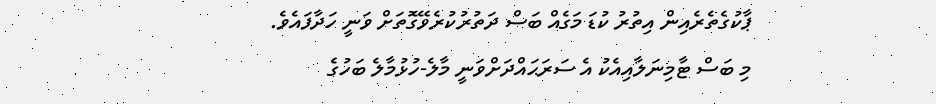ޕާކުގެތެރެއިން އިތުރު ކުޑަ މަގެއް ބަސް ދަތުރުކުރެވޭގޮތަށް ވަނީ ހަދާފައެވެ.
މި ބަސް ޓާމިނަލާއިއެކު އެ ސަރަޙައްދަށްވަނީ މާލެ-ހުޅުމާލެ ބަހުގެ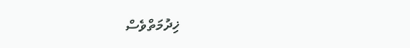ޚިދުމަތްވެސް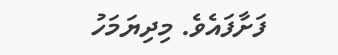ފަށާފައެވެ. މިދިޔަމަހު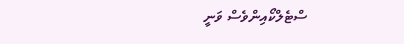ސްޓެލްކޯއިންވެސް ވަނީ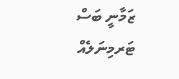ޒަމާނީ ބަސް ޓަރމިނަލެއް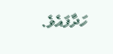ހަދާފައެވެ.